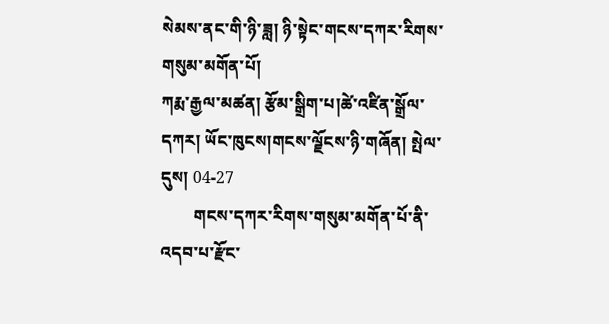སེམས་ནང་གི་ཉི་ཟླ། ཉི་སྟེང་གངས་དཀར་རིགས་གསུམ་མགོན་པོ།
ཀརྨ་རྒྱལ་མཚན། རྩོམ་སྒྲིག་པ།ཚེ་འཛིན་སྒྲོལ་དཀར། ཡོང་ཁུངས།གངས་ལྗོངས་ཉི་གཞོན། སྤེལ་དུས། 04-27
        གངས་དཀར་རིགས་གསུམ་མགོན་པོ་ནི་འདབ་པ་རྫོང་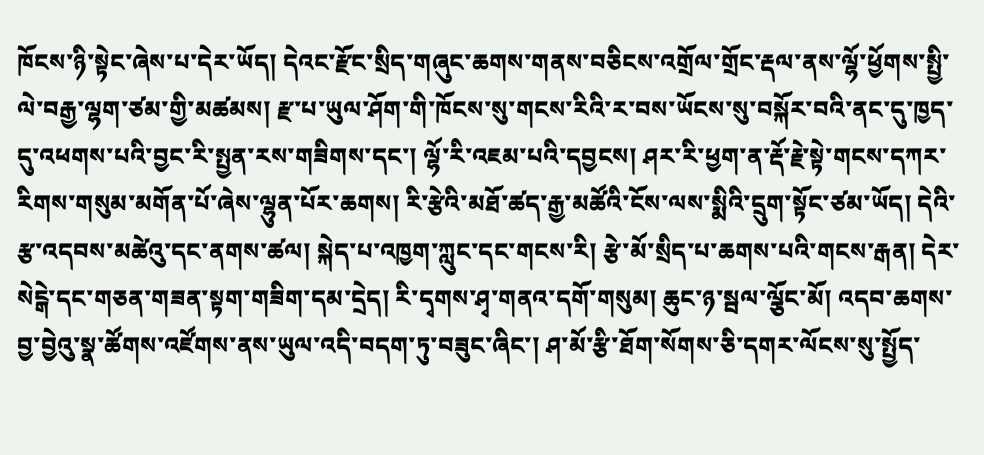ཁོངས་ཉི་སྟེང་ཞེས་པ་དེར་ཡོད། དེའང་རྫོང་སྲིད་གཞུང་ཆགས་གནས་བཅིངས་འགྲོལ་གྲོང་རྡལ་ནས་ལྷོ་ཕྱོགས་སྤྱི་ལེ་བརྒྱ་ལྷག་ཙམ་གྱི་མཚམས། རྫ་པ་ཡུལ་ཤོག་གི་ཁོངས་སུ་གངས་རིའི་ར་བས་ཡོངས་སུ་བསྐོར་བའི་ནང་དུ་ཁྱད་དུ་འཕགས་པའི་བྱང་རི་སྤྱན་རས་གཟིགས་དང་། ལྷོ་རི་འཇམ་པའི་དབྱངས། ཤར་རི་ཕྱག་ན་རྡོ་རྗེ་སྟེ་གངས་དཀར་རིགས་གསུམ་མགོན་པོ་ཞེས་ལྷུན་པོར་ཆགས། རི་རྩེའི་མཐོ་ཚད་རྒྱ་མཚོའི་ངོས་ལས་སྨིའི་དྲུག་སྟོང་ཙམ་ཡོད། དེའི་རྩ་འདབས་མཚེའུ་དང་ནགས་ཚལ། སྐེད་པ་འཁྱག་ཀླུང་དང་གངས་རི། རྩེ་མོ་སྲིད་པ་ཆགས་པའི་གངས་རྒན། དེར་སེངྒེ་དང་གཅན་གཟན་སྟག་གཟིག་དམ་དྲེད། རི་དྭགས་ཤྭ་གནའ་དགོ་གསུམ། ཆུང་ཉ་སྦལ་ལྕོང་མོ། འདབ་ཆགས་བྱ་བྱེའུ་སྣ་ཚོགས་འཛོགས་ནས་ཡུལ་འདི་བདག་ཏུ་བཟུང་ཞིང་། ཤ་མོ་རྩི་ཐོག་སོགས་ཅི་དགར་ལོངས་སུ་སྤྱོད་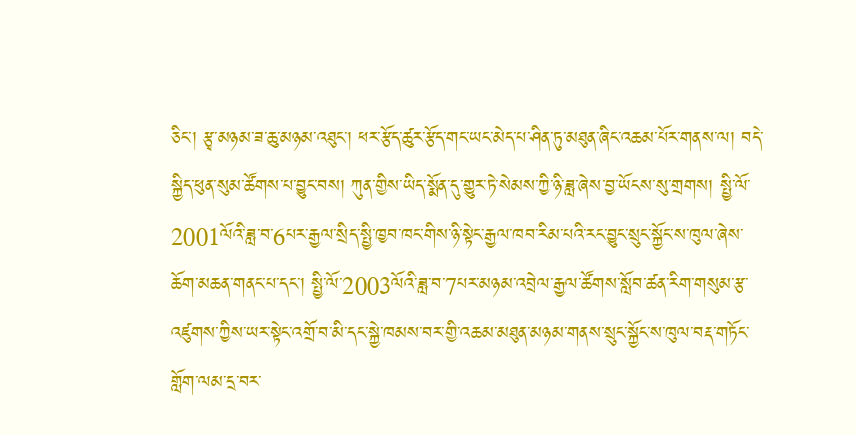ཅིང་། རྩྭ་མཉམ་ཟ་ཆུ་མཉམ་འཐུང་། ཕར་རྩོད་ཚུར་རྩོད་གང་ཡང་མེད་པ་ཤིན་ཏུ་མཐུན་ཞིང་འཆམ་པོར་གནས་ལ། བདེ་སྐྱིད་ཕུན་སུམ་ཚོགས་པ་བྱུང་བས། ཀུན་གྱིས་ཡིད་སྨོན་དུ་གྱུར་ཏེ་སེམས་ཀྱི་ཉི་ཟླ་ཞེས་བྱ་ཡོངས་སུ་གྲགས། སྤྱི་ལོ་2001ལོའི་ཟླ་བ་6པར་རྒྱལ་སྲིད་སྤྱི་ཁྱབ་ཁང་གིས་ཉི་སྟེང་རྒྱལ་ཁབ་རིམ་པའི་རང་བྱུང་སྲུང་སྐྱོང་ས་ཁུལ་ཞེས་ཆོག་མཆན་གནང་པ་དང་། སྤྱི་ལོ་2003ལོའི་ཟླ་བ་7པར་མཉམ་འབྲེལ་རྒྱལ་ཚོགས་སློབ་ཚན་རིག་གསུམ་རྩ་འཛུགས་ཀྱིས་ཡར་སྟེང་འགྲོ་བ་མི་དང་སྐྱེ་ཁམས་བར་གྱི་འཆམ་མཐུན་མཉམ་གནས་སྲུང་སྐྱོང་ས་ཁུལ་བརྡ་གཏོང་གློག་ལམ་དྲ་བར་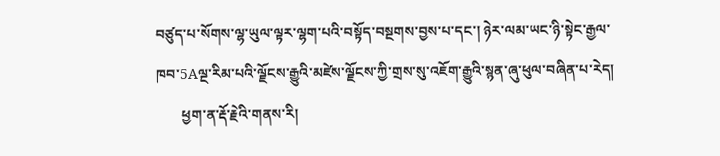བཙུད་པ་སོགས་ལྷ་ཡུལ་ལྟར་ལྷག་པའི་བསྟོད་བསྔགས་བྱས་པ་དང་། ཉེར་ལམ་ཡང་ཉི་སྟེང་རྒྱལ་ཁབ་5Aལྔ་རིམ་པའི་ལྗོངས་རྒྱུའི་མཛེས་ལྗོངས་ཀྱི་གྲས་སུ་འཇོག་རྒྱུའི་སྙན་ཞུ་ཕུལ་བཞིན་པ་རེད།
       ཕྱག་ན་རྡོ་རྗེའི་གནས་རི།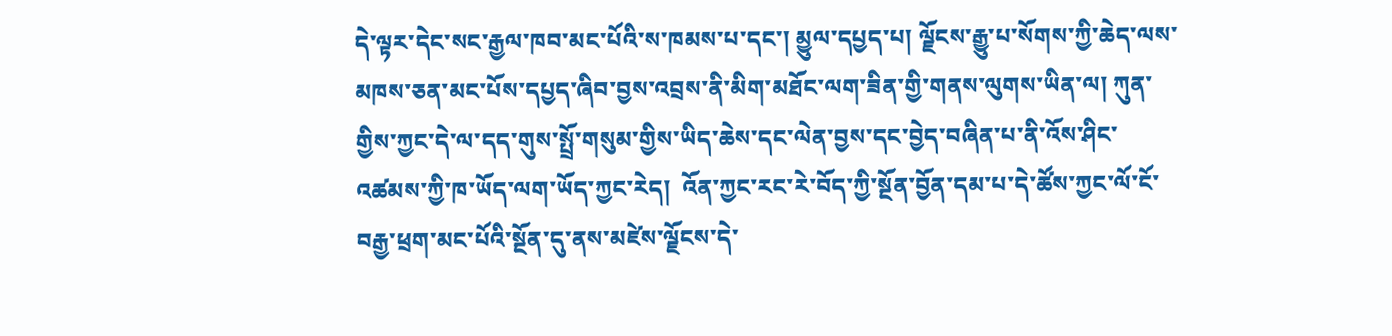དེ་ལྟར་དེང་སང་རྒྱལ་ཁབ་མང་པོའི་ས་ཁམས་པ་དང་། མྱུལ་དཔྱད་པ། ལྗོངས་རྒྱུ་པ་སོགས་ཀྱི་ཆེད་ལས་མཁས་ཅན་མང་པོས་དཔྱད་ཞིབ་བྱས་འབྲས་ནི་མིག་མཐོང་ལག་ཟིན་གྱི་གནས་ལུགས་ཡིན་ལ། ཀུན་གྱིས་ཀྱང་དེ་ལ་དད་གུས་སྤྲོ་གསུམ་གྱིས་ཡིད་ཆེས་དང་ལེན་བྱས་དང་བྱེད་བཞིན་པ་ནི་འོས་ཤིང་འཚམས་ཀྱི་ཁ་ཡོད་ལག་ཡོད་ཀྱང་རེད།  འོན་ཀྱང་རང་རེ་བོད་ཀྱི་སྔོན་བྱོན་དམ་པ་དེ་ཚོས་ཀྱང་ལོ་ངོ་བརྒྱ་ཕྲག་མང་པོའི་སྔོན་དུ་ནས་མཛེས་ལྗོངས་དེ་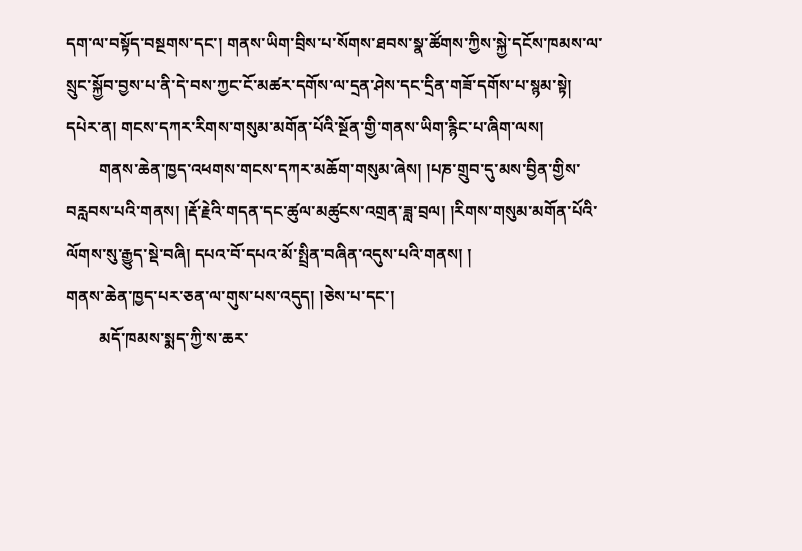དག་ལ་བསྟོད་བསྔགས་དང་། གནས་ཡིག་བྲིས་པ་སོགས་ཐབས་སྣ་ཚོགས་ཀྱིས་སྐྱེ་དངོས་ཁམས་ལ་སྲུང་སྐྱོབ་བྱས་པ་ནི་དེ་བས་ཀྱང་ངོ་མཚར་དགོས་ལ་དྲན་ཤེས་དང་དྲིན་གཟོ་དགོས་པ་སྙམ་སྟེ། དཔེར་ན། གངས་དཀར་རིགས་གསུམ་མགོན་པོའི་སྔོན་གྱི་གནས་ཡིག་རྙིང་པ་ཞིག་ལས།
        གནས་ཆེན་ཁྱད་འཕགས་གངས་དཀར་མཆོག་གསུམ་ཞེས། །པཎ་གྲུབ་དུ་མས་བྱིན་གྱིས་བརླབས་པའི་གནས། །རྡོ་རྗེའི་གདན་དང་ཚུལ་མཚུངས་འགྲན་ཟླ་བྲལ། །རིགས་གསུམ་མགོན་པོའི་ལོགས་སུ་རྒྱུད་སྡེ་བཞི། དཔའ་བོ་དཔའ་མོ་སྤྲིན་བཞིན་འདུས་པའི་གནས། །
གནས་ཆེན་ཁྱད་པར་ཅན་ལ་གུས་པས་འདུད། །ཅེས་པ་དང་།
        མདོ་ཁམས་སྨད་ཀྱི་ས་ཆར་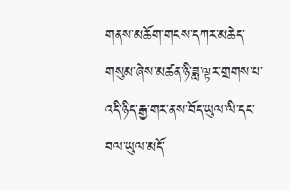གནས་མཆོག་གངས་དཀར་མཆེད་གསུམ་ཞེས་མཚན་ཉི་ཟླ་ལྟར་གྲགས་པ་འདི་ཉིད་རྒྱ་གར་ནས་བོད་ཡུལ་ལི་དང་བལ་ཡུལ་མདོ་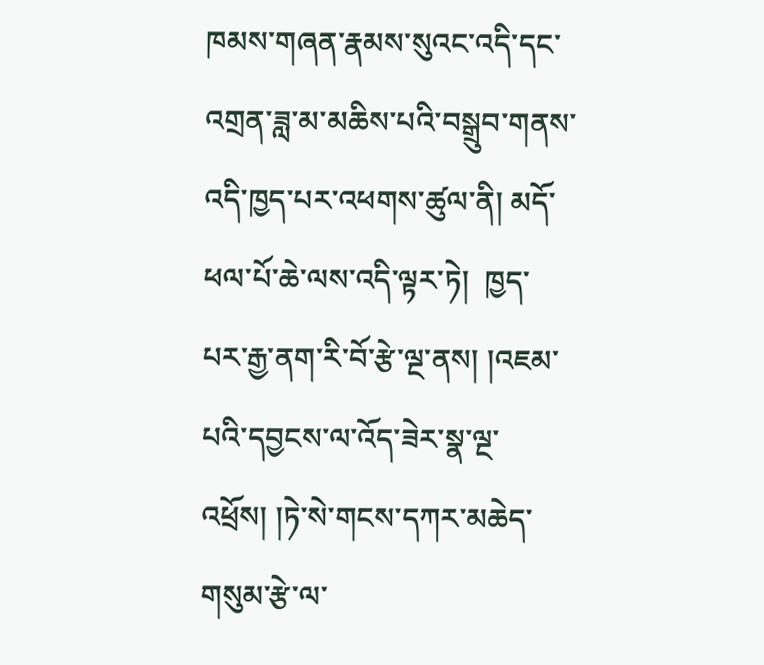ཁམས་གཞན་རྣམས་སུའང་འདི་དང་འགྲན་ཟླ་མ་མཆིས་པའི་བསྒྲུབ་གནས་འདི་ཁྱད་པར་འཕགས་ཚུལ་ནི། མདོ་ཕལ་པོ་ཆེ་ལས་འདི་ལྟར་ཏེ།  ཁྱད་པར་རྒྱ་ནག་རི་བོ་རྩེ་ལྔ་ནས། །འཇམ་པའི་དབྱངས་ལ་འོད་ཟེར་སྣ་ལྔ་འཕྲོས། །ཏེ་སེ་གངས་དཀར་མཆེད་གསུམ་རྩེ་ལ་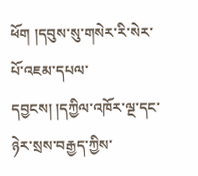ཕོག །དབུས་སུ་གསེར་རི་སེར་པོ་འཇམ་དཔལ་དབྱངས། །དཀྱིལ་འཁོར་ལྔ་དང་ཉེར་སྲས་བརྒྱད་ཀྱིས་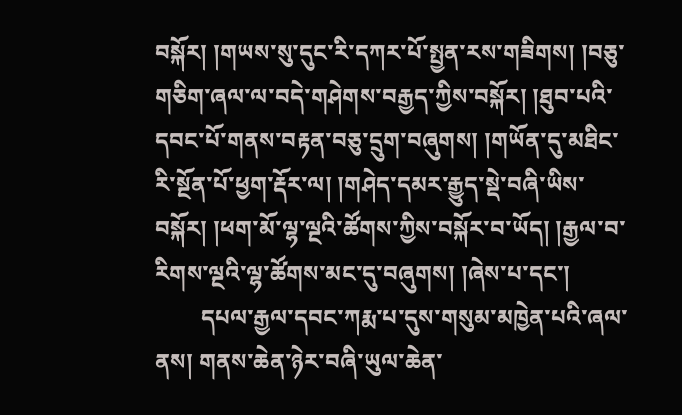བསྐོར། །གཡས་སུ་དུང་རི་དཀར་པོ་སྤྱན་རས་གཟིགས། །བཅུ་གཅིག་ཞལ་ལ་བདེ་གཤེགས་བརྒྱད་ཀྱིས་བསྐོར། །ཐུབ་པའི་དབང་པོ་གནས་བརྟན་བཅུ་དྲུག་བཞུགས། །གཡོན་དུ་མཐིང་རི་སྔོན་པོ་ཕྱག་རྡོར་ལ། །གཤེད་དམར་རྒྱུད་སྡེ་བཞི་ཡིས་བསྐོར། །ཕག་མོ་ལྷ་ལྔའི་ཚོགས་ཀྱིས་བསྐོར་བ་ཡོད། །རྒྱལ་བ་རིགས་ལྔའི་ལྷ་ཚོགས་མང་དུ་བཞུགས། །ཞེས་པ་དང་།
        དཔལ་རྒྱལ་དབང་ཀརྨ་པ་དུས་གསུམ་མཁྱེན་པའི་ཞལ་ནས། གནས་ཆེན་ཉེར་བཞི་ཡུལ་ཆེན་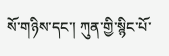སོ་གཉིས་དང་། ཀུན་གྱི་སྙིང་པོ་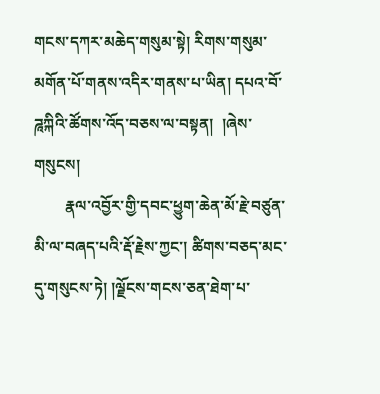གངས་དཀར་མཆེད་གསུམ་སྟེ། རིགས་གསུམ་མགོན་པོ་གནས་འདིར་གནས་པ་ཡིན། དཔའ་བོ་ཌཱཀྐིའི་ཚོགས་འོད་བཅས་ལ་བསྟན།  །ཞེས་གསུངས།
        རྣལ་འབྱོར་གྱི་དབང་ཕྱུག་ཆེན་མོ་རྗེ་བཙུན་མི་ལ་བཞད་པའི་རྡོ་རྗེས་ཀྱང་། ཚིགས་བཅད་མང་དུ་གསུངས་ཏེ། །ལྗོངས་གངས་ཅན་ཐེག་པ་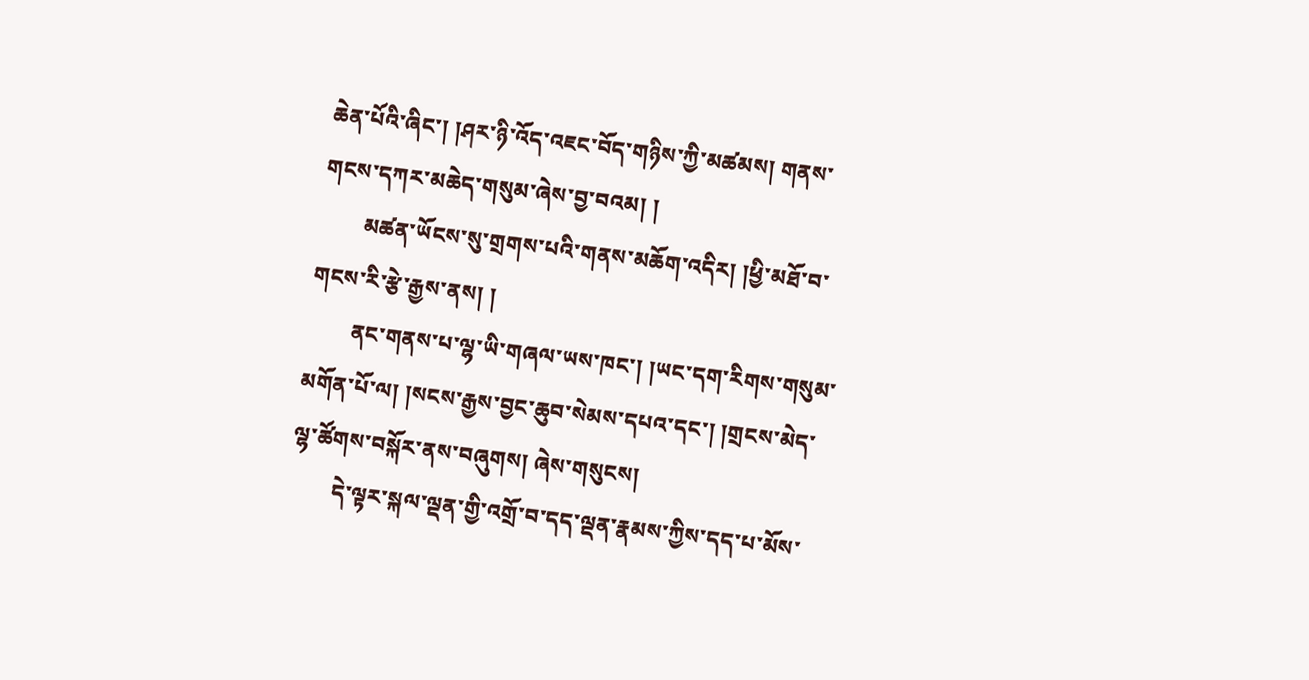ཆེན་པོའི་ཞིང་། །ཤར་ཉི་འོད་འཇང་བོད་གཉིས་ཀྱི་མཚམས། གནས་གངས་དཀར་མཆེད་གསུམ་ཞེས་བྱ་བའམ། །
        མཚན་ཡོངས་སུ་གྲགས་པའི་གནས་མཆོག་འདིར། །ཕྱི་མཐོ་བ་གངས་རི་རྩེ་རྒྱས་ནས། །
        ནང་གནས་པ་ལྷ་ཡི་གཞལ་ཡས་ཁང་། །ཡང་དག་རིགས་གསུམ་མགོན་པོ་ལ། །སངས་རྒྱས་བྱང་ཆུབ་སེམས་དཔའ་དང་། །གྲངས་མེད་ལྷ་ཚོགས་བསྐོར་ནས་བཞུགས། ཞེས་གསུངས།
        དེ་ལྟར་སྐལ་ལྡན་གྱི་འགྲོ་བ་དད་ལྡན་རྣམས་ཀྱིས་དད་པ་མོས་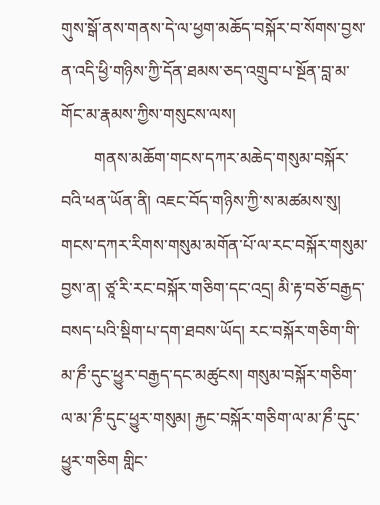གུས་སྒོ་ནས་གནས་དེ་ལ་ཕྱག་མཆོད་བསྐོར་བ་སོགས་བྱས་ན་འདི་ཕྱི་གཉིས་ཀྱི་དོན་ཐམས་ཅད་འགྲུབ་པ་སྔོན་བླ་མ་གོང་མ་རྣམས་ཀྱིས་གསུངས་ལས།
        གནས་མཆོག་གངས་དཀར་མཆེད་གསུམ་བསྐོར་བའི་ཕན་ཡོན་ནི། འཇང་བོད་གཉིས་ཀྱི་ས་མཚམས་སུ། གངས་དཀར་རིགས་གསུམ་མགོན་པོ་ལ་རང་བསྐོར་གསུམ་བྱས་ན། ཙཱ་རི་རང་བསྐོར་གཅིག་དང་འདྲ། མི་རྟ་བཅོ་བརྒྱད་བསད་པའི་སྡིག་པ་དག་ཐབས་ཡོད། རང་བསྐོར་གཅིག་གི་མ་ཎྀ་དུང་ཕྱུར་བརྒྱད་དང་མཚུངས། གསུམ་བསྐོར་གཅིག་ལ་མ་ཎྀ་དུང་ཕྱུར་གསུམ། རྐྱང་བསྐོར་གཅིག་ལ་མ་ཎྀ་དུང་ཕྱུར་གཅིག གླིང་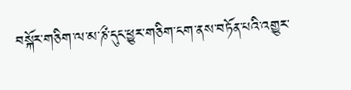བསྐོར་གཅིག་ལ་མ་ཎྀ་དུང་ཕྱུར་གཅིག་ངག་ནས་བཏོན་པའི་འགྱུར་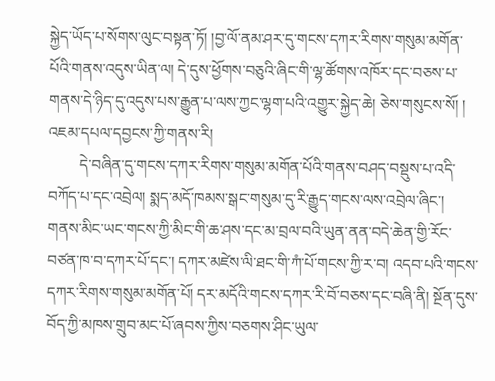སྐྱེད་ཡོད་པ་སོགས་ལུང་བསྟན་ཏོ། །བྱ་ལོ་ནམ་ཤར་དུ་གངས་དཀར་རིགས་གསུམ་མགོན་པོའི་གནས་འདུས་ཡིན་ལ། དེ་དུས་ཕྱོགས་བཅུའི་ཞིང་གི་ལྷ་ཚོགས་འཁོར་དང་བཅས་པ་གནས་དེ་ཉིད་དུ་འདུས་པས་རྒྱུན་པ་ལས་ཀྱང་ལྷག་པའི་འགྱུར་སྐྱེད་ཆེ། ཅེས་གསུངས་སོ། །
འཇམ་དཔལ་དབྱངས་ཀྱི་གནས་རི།
        དེ་བཞིན་དུ་གངས་དཀར་རིགས་གསུམ་མགོན་པོའི་གནས་བཤད་བསྡུས་པ་འདི་བཀོད་པ་དང་འབྲེལ། སྨད་མདོ་ཁམས་སྒང་གསུམ་དུ་རི་རྒྱུད་གངས་ལས་འབྲེལ་ཞིང་། གནས་མིང་ཡང་གངས་ཀྱི་མིང་གི་ཆ་ཤས་དང་མ་བྲལ་བའི་ཡུན་ནན་བདེ་ཆེན་གྱི་རོང་བཙན་ཁ་བ་དཀར་པོ་དང་། དཀར་མཛེས་ལི་ཐང་གི་ཀཾ་པོ་གངས་ཀྱི་ར་བ། འདབ་པའི་གངས་དཀར་རིགས་གསུམ་མགོན་པོ། དར་མདོའི་གངས་དཀར་རི་བོ་བཅས་དང་བཞི་ནི། སྔོན་དུས་བོད་ཀྱི་མཁས་གྲུབ་མང་པོ་ཞབས་ཀྱིས་བཅགས་ཤིང་ཡུལ་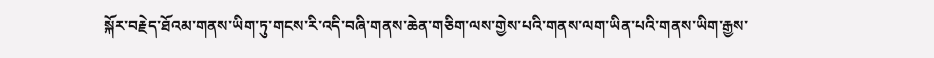སྐོར་བརྗེད་ཐོའམ་གནས་ཡིག་ཏུ་གངས་རི་འདི་བཞི་གནས་ཆེན་གཅིག་ལས་གྱེས་པའི་གནས་ལག་ཡིན་པའི་གནས་ཡིག་རྒྱས་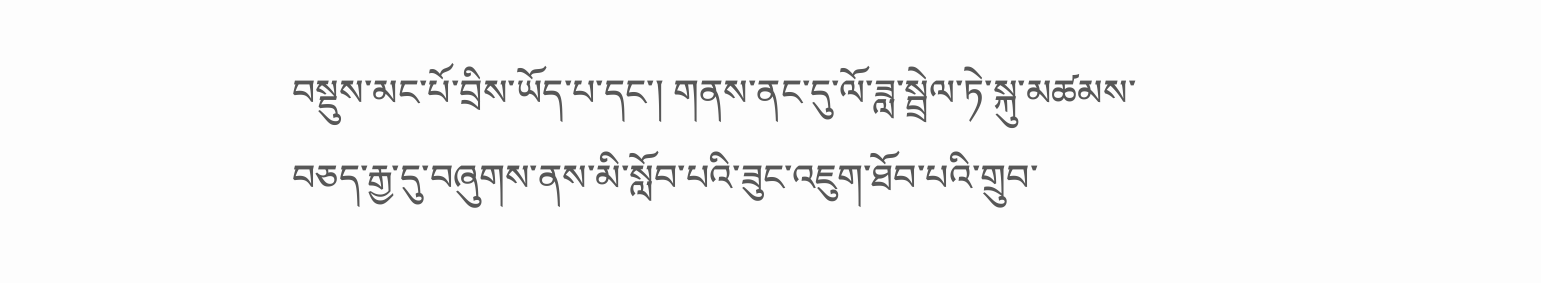བསྡུས་མང་པོ་བྲིས་ཡོད་པ་དང་། གནས་ནང་དུ་ལོ་ཟླ་སྦྲེལ་ཏེ་སྐུ་མཚམས་བཅད་རྒྱ་དུ་བཞུགས་ནས་མི་སློབ་པའི་ཟུང་འཇུག་ཐོབ་པའི་གྲུབ་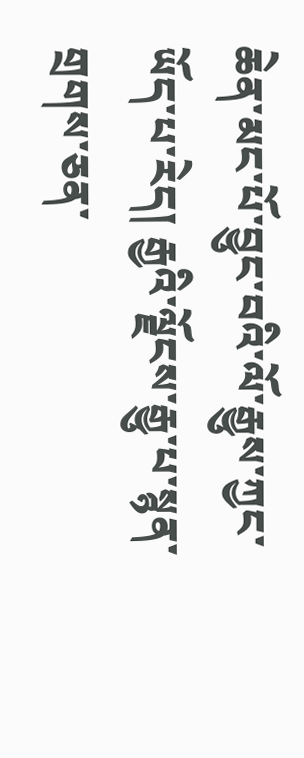ཆེན་མང་པོ་བྱུང་བའི་ལོ་རྒྱུས་ཀྱང་ཡོད་པ་རེད། རྒྱའི་ལྗོངས་རྒྱུ་པ་སྙན་གྲགས་ཅན་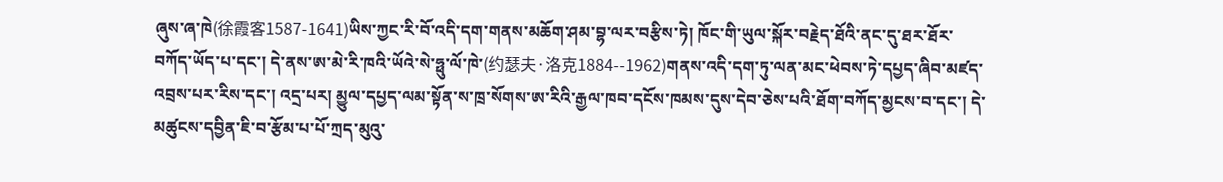ཞུས་ཞ་ཁེ(徐霞客1587-1641)ཡིས་ཀྱང་རི་བོ་འདི་དག་གནས་མཆོག་ཤམ་བྷ་ལར་བརྩིས་ཏེ། ཁོང་གི་ཡུལ་སྐོར་བརྗེད་ཐོའི་ནང་དུ་ཐར་ཐོར་བཀོད་ཡོད་པ་དང་། དེ་ནས་ཨ་མེ་རི་ཁའི་ཡོའེ་སེ་ཧྥུ་ལོ་ཁེ་(约瑟夫·洛克1884--1962)གནས་འདི་དག་ཏུ་ལན་མང་ཕེབས་ཏེ་དཔྱད་ཞིབ་མཛད་འབྲས་པར་རིས་དང་། འདྲ་པར། མྱུལ་དཔྱད་ལམ་སྟོན་ས་ཁྲ་སོགས་ཨ་རིའི་རྒྱལ་ཁབ་དངོས་ཁམས་དུས་དེབ་ཅེས་པའི་ཐོག་བཀོད་མྱངས་བ་དང་། དེ་མཚུངས་དབྱིན་ཇི་བ་རྩོམ་པ་པོ་ཀྲད་མུའུ་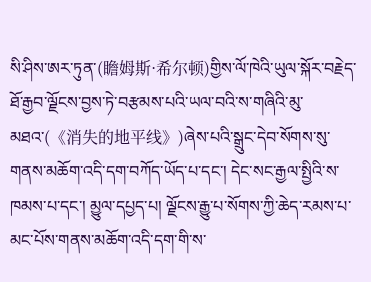སི་ཤིས་ཨར་ཏུན་(瞻姆斯·希尔顿)གྱིས་ལོ་ཁེའི་ཡུལ་སྐོར་བརྗེད་ཐོ་རྒྱབ་ལྗོངས་བྱས་ཏེ་བརྩམས་པའི་ཡལ་བའི་ས་གཞིའི་མུ་མཐའ་(《消失的地平线》)ཞེས་པའི་སྒྲུང་དེབ་སོགས་སུ་གནས་མཆོག་འདི་དག་བཀོད་ཡོད་པ་དང་། དེང་སང་རྒྱལ་སྤྱིའི་ས་ཁམས་པ་དང་། མྱུལ་དཔྱད་པ། ལྗོངས་རྒྱུ་པ་སོགས་ཀྱི་ཆེད་རམས་པ་མང་པོས་གནས་མཆོག་འདི་དག་གི་ས་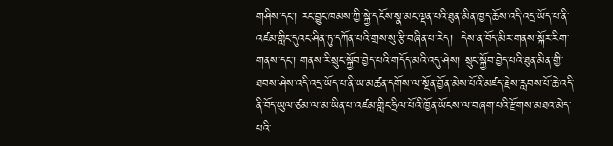གཤིས་དང་། རང་བྱུང་ཁམས་ཀྱི་སྐྱེ་དངོས་སྣ་མང་ལྡན་པའི་ཐུན་མིན་ཁྱད་ཆོས་འདི་འདྲ་ཡོད་པ་ནི་འཛམ་གླིང་དུའང་ཤིན་ཏུ་དཀོན་པའི་གྲས་སུ་རྩི་བཞིན་པ་རེད།  དེས་ན་བོད་མིར་གནས་སྐོར་རིག་གནས་དང་། གནས་རི་སྲུང་སྐྱོབ་བྱེད་པའི་གདོད་མའི་འདུ་ཤེས། སྲུང་སྐྱོབ་བྱེད་པའི་ཐུན་མིན་གྱི་ཐབས་ཤེས་འདི་འདྲ་ཡོད་པ་ནི་ཡ་མཚན་དགོས་ལ་སྔོན་བྱོན་མེས་པོའི་མཛད་རྗེས་རླབས་པོ་ཆེ་འདི་ནི་བོད་ཡུལ་ཙམ་ལ་མ་ཡིན་པ་འཛམ་གླིང་ཧྲིལ་པོའི་ཁྱོན་ཡོངས་ལ་བཞག་པའི་རྫོགས་མཐའ་མེད་པའི་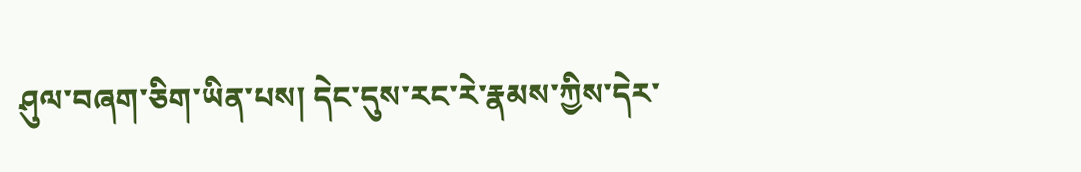ཤུལ་བཞག་ཅིག་ཡིན་པས། དེང་དུས་རང་རེ་རྣམས་ཀྱིས་དེར་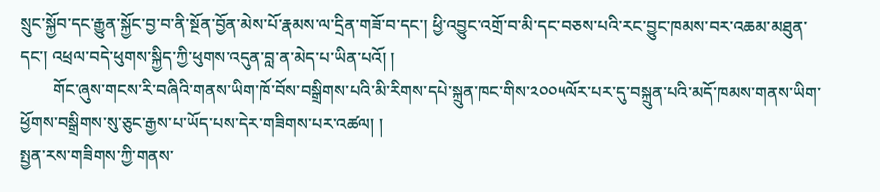སྲུང་སྐྱོབ་དང་རྒྱུན་སྐྱོང་བྱ་བ་ནི་སྔོན་བྱོན་མེས་པོ་རྣམས་ལ་དྲིན་གཟོ་བ་དང་། ཕྱི་འབྱུང་འགྲོ་བ་མི་དང་བཅས་པའི་རང་བྱུང་ཁམས་བར་འཆམ་མཐུན་དང་། འཕྲལ་བདེ་ཕུགས་སྐྱིད་ཀྱི་ཕུགས་འདུན་བླ་ན་མེད་པ་ཡིན་པའོ། །
        གོང་ཞུས་གངས་རི་བཞིའི་གནས་ཡིག་ཁོ་བོས་བསྒྲིགས་པའི་མི་རིགས་དཔེ་སྐྲུན་ཁང་གིས་༢༠༠༥ལོར་པར་དུ་བསྐྲུན་པའི་མདོ་ཁམས་གནས་ཡིག་ཕྱོགས་བསྒྲིགས་སུ་ཅུང་རྒྱས་པ་ཡོད་པས་དེར་གཟིགས་པར་འཚལ། །
སྤྱན་རས་གཟིགས་ཀྱི་གནས་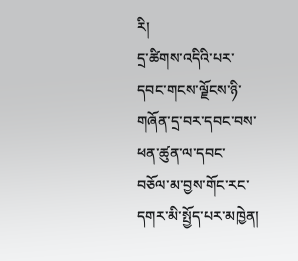རི།
དྲ་ཚིགས་འདིའི་པར་དབང་གངས་ལྗོངས་ཉི་གཞོན་དྲ་བར་དབང་བས་ཕན་ཚུན་ལ་དབང་བཅོལ་མ་བྱས་གོང་རང་དགར་མི་སྤྱོད་པར་མཁྱེན།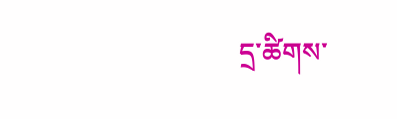དྲ་ཚིགས་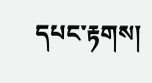དཔང་རྟགས།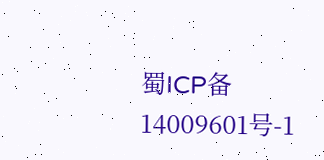蜀ICP备14009601号-1